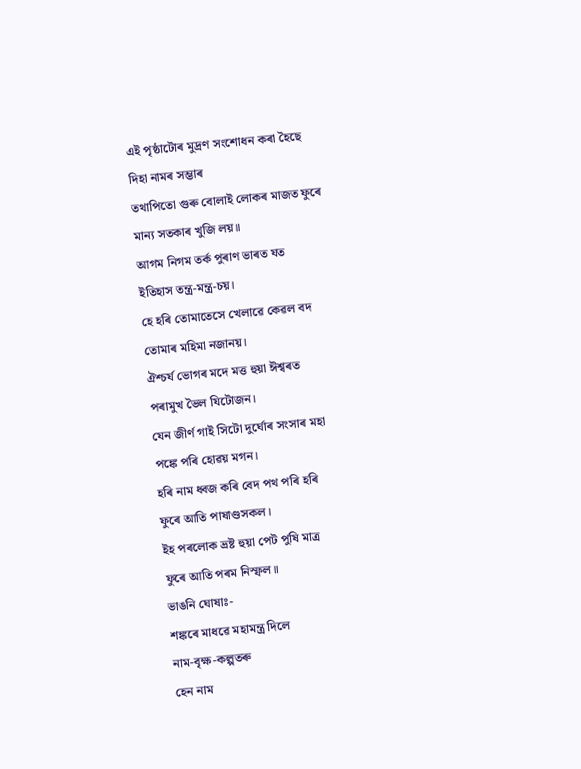এই পৃষ্ঠাটোৰ মুদ্ৰণ সংশোধন কৰা হৈছে
দিহা নামৰ সম্ভাৰ
তথাপিতো গুৰু বোলাই লোকৰ মাজত ফুৰে
মান্য সতকাৰ খুজি লয়॥
আগম নিগম তৰ্ক পুৰাণ ভাৰত যত
ইতিহাস তন্ত্ৰ-মন্ত্ৰ-চয়।
হে হৰি তোমাতেসে খেলাৱে কেৱল বদ
তোমাৰ মহিমা নজানয়।
ঐশ্চৰ্য ভোগৰ মদে মত্ত হুয়া ঈশ্বৰত
পৰামুখ ভৈল যিটোজন।
যেন জীৰ্ণ গাই সিটো দুৰ্ঘোৰ সংসাৰ মহা
পঙ্কে পৰি হোৱয় মগন।
হৰি নাম ধ্বজ কৰি বেদ পথ পৰি হৰি
ফুৰে আতি পাষাণ্ডসকল।
ইহ পৰলোক ভ্ৰষ্ট হুয়া পেট পুষি মাত্ৰ
ফুৰে আতি পৰম নিস্ফল॥
ভাঙনি ঘোষাঃ-
শঙ্কৰে মাধৱে মহামন্ত্ৰ দিলে
নাম-বৃক্ষ-কল্পতৰু
হেন নাম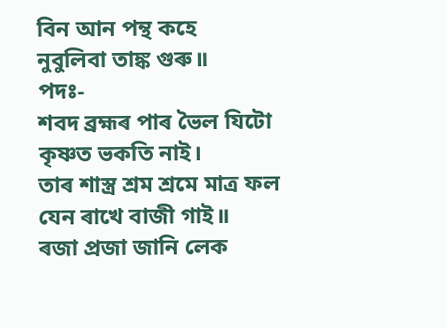বিন আন পন্থ কহে
নুবুলিবা তাঙ্ক গুৰু॥
পদঃ-
শবদ ব্ৰহ্মৰ পাৰ ভৈল যিটো
কৃষ্ণত ভকতি নাই।
তাৰ শাস্ত্ৰ শ্ৰম শ্ৰমে মাত্ৰ ফল
যেন ৰাখে বাজী গাই॥
ৰজা প্ৰজা জানি লেক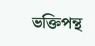ভক্তিপন্থ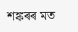শঙ্কৰৰ মত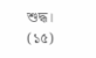শুদ্ধ।
(১৫)